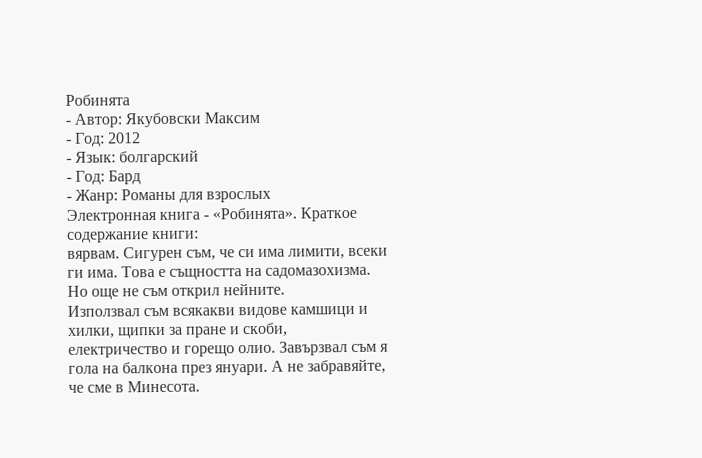Робинята
- Автор: Якубовски Максим
- Год: 2012
- Язык: болгарский
- Год: Бард
- Жанр: Романы для взрослых
Электронная книга - «Робинята». Краткое содержание книги:
вярвам. Сигурен съм, че си има лимити, всеки ги има. Това е същността на садомазохизма.
Но още не съм открил нейните.
Използвал съм всякакви видове камшици и хилки, щипки за пране и скоби,
електричество и горещо олио. Завързвал съм я гола на балкона през януари. А не забравяйте,
че сме в Минесота.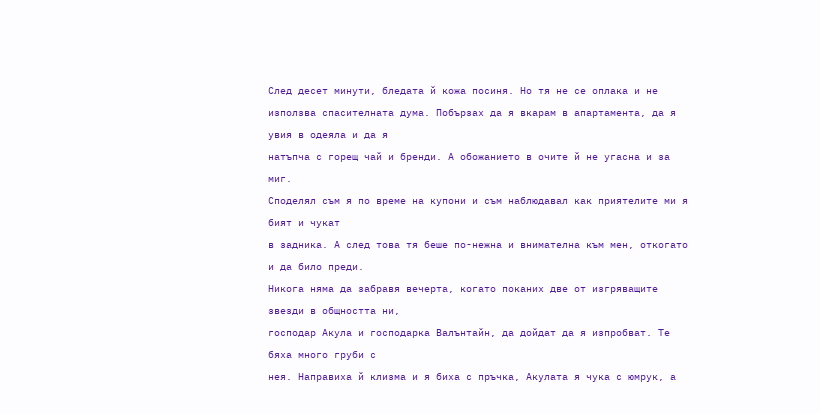След десет минути, бледата й кожа посиня. Но тя не се оплака и не
използва спасителната дума. Побързах да я вкарам в апартамента, да я увия в одеяла и да я
натъпча с горещ чай и бренди. А обожанието в очите й не угасна и за миг.
Споделял съм я по време на купони и съм наблюдавал как приятелите ми я бият и чукат
в задника. А след това тя беше по-нежна и внимателна към мен, откогато и да било преди.
Никога няма да забравя вечерта, когато поканих две от изгряващите звезди в общността ни,
господар Акула и господарка Валънтайн, да дойдат да я изпробват. Те бяха много груби с
нея. Направиха й клизма и я биха с пръчка, Акулата я чука с юмрук, а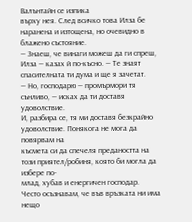Валънтайн се изпика
върху нея. След всичко това Илза бе наранена и изтощена, но очевидно в блажено състояние.
— Знаеш, че винаги можеш да ги спреш, Илза — казах й по-късно. — Те знаят
спасителната ти дума и ще я зачетат.
— Но, господарю — промърмори тя сънливо, — исках да ти доставя удоволствие.
И, разбира се, тя ми доставя безкрайно удоволствие. Понякога не мога да повярвам на
късмета си да спечеля предаността на този приятел/робиня, която би могла да избере по-
млад, хубав и енергичен господар.
Често осъзнавам, че във връзката ни има нещо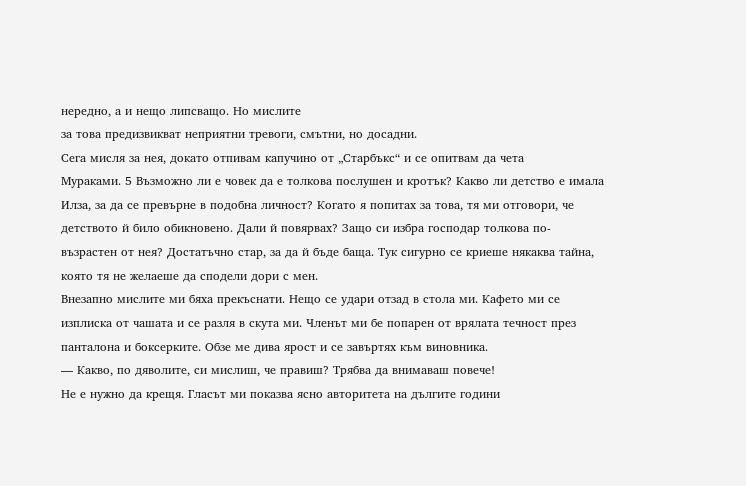нередно, а и нещо липсващо. Но мислите
за това предизвикват неприятни тревоги, смътни, но досадни.
Сега мисля за нея, докато отпивам капучино от „Старбъкс“ и се опитвам да чета
Мураками. 5 Възможно ли е човек да е толкова послушен и кротък? Какво ли детство е имала
Илза, за да се превърне в подобна личност? Когато я попитах за това, тя ми отговори, че
детството й било обикновено. Дали й повярвах? Защо си избра господар толкова по-
възрастен от нея? Достатъчно стар, за да й бъде баща. Тук сигурно се криеше някаква тайна,
която тя не желаеше да сподели дори с мен.
Внезапно мислите ми бяха прекъснати. Нещо се удари отзад в стола ми. Кафето ми се
изплиска от чашата и се разля в скута ми. Членът ми бе попарен от врялата течност през
панталона и боксерките. Обзе ме дива ярост и се завъртях към виновника.
— Какво, по дяволите, си мислиш, че правиш? Трябва да внимаваш повече!
Не е нужно да крещя. Гласът ми показва ясно авторитета на дългите години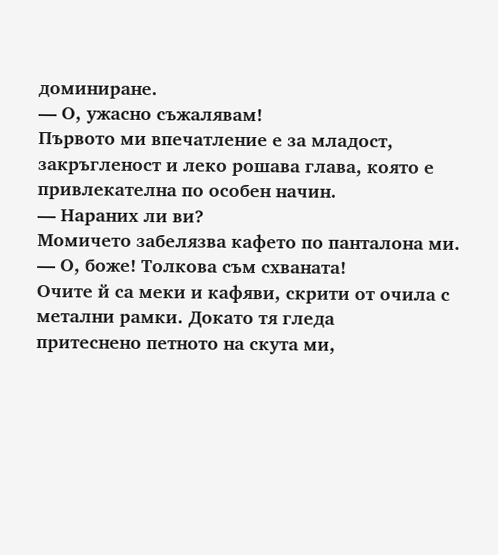доминиране.
— О, ужасно съжалявам!
Първото ми впечатление е за младост, закръгленост и леко рошава глава, която е
привлекателна по особен начин.
— Нараних ли ви?
Момичето забелязва кафето по панталона ми.
— О, боже! Толкова съм схваната!
Очите й са меки и кафяви, скрити от очила с метални рамки. Докато тя гледа
притеснено петното на скута ми,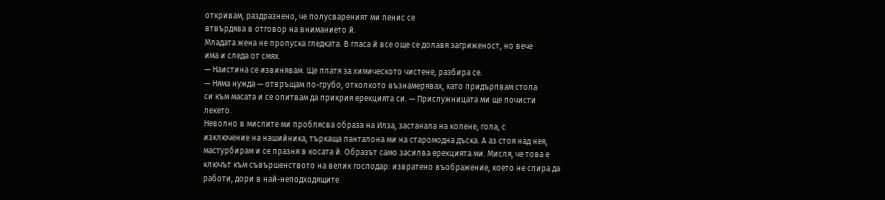откривам, раздразнено, че полусвареният ми пенис се
втвърдява в отговор на вниманието й.
Младата жена не пропуска гледката. В гласа й все още се долавя загриженост, но вече
има и следа от смях.
— Наистина се извинявам. Ще платя за химическото чистене, разбира се.
— Няма нужда — отвръщам по-грубо, отколкото възнамерявах, като придърпвам стола
си към масата и се опитвам да прикрия ерекцията си. — Прислужницата ми ще почисти
лекето.
Неволно в мислите ми проблясва образа на Илза, застанала на колене, гола, с
изключение на нашийника, търкаща панталона ми на старомодна дъска. А аз стоя над нея,
мастурбирам и се празня в косата й. Образът само засилва ерекцията ми. Мисля, че това е
ключът към съвършенството на велик господар: извратено въображение, което не спира да
работи, дори в най-неподходящите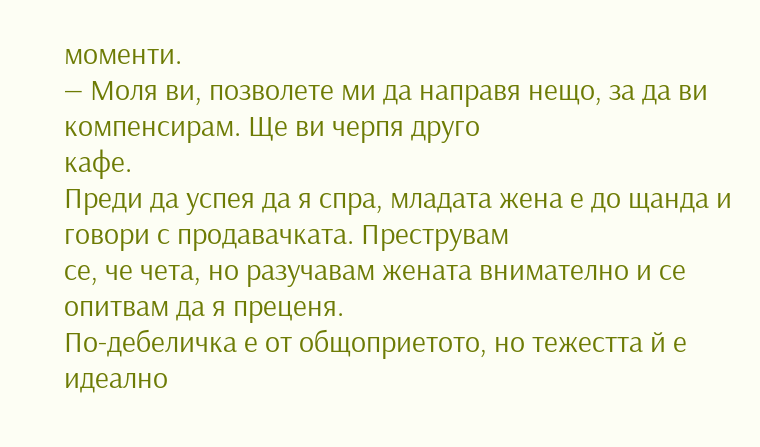моменти.
— Моля ви, позволете ми да направя нещо, за да ви компенсирам. Ще ви черпя друго
кафе.
Преди да успея да я спра, младата жена е до щанда и говори с продавачката. Преструвам
се, че чета, но разучавам жената внимателно и се опитвам да я преценя.
По-дебеличка е от общоприетото, но тежестта й е идеално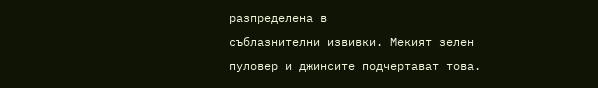разпределена в
съблазнителни извивки. Мекият зелен пуловер и джинсите подчертават това.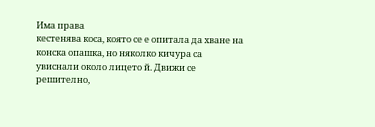Има права
кестенява коса, която се е опитала да хване на конска опашка, но няколко кичура са
увиснали около лицето й. Движи се решително,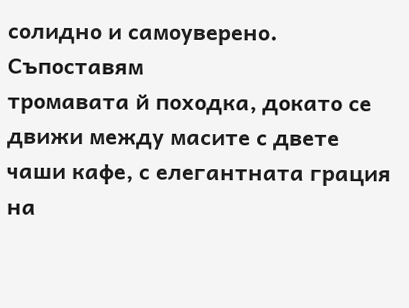солидно и самоуверено. Съпоставям
тромавата й походка, докато се движи между масите с двете чаши кафе, с елегантната грация
на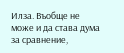Илза. Въобще не може и да става дума за сравнение,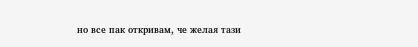но все пак откривам, че желая тази